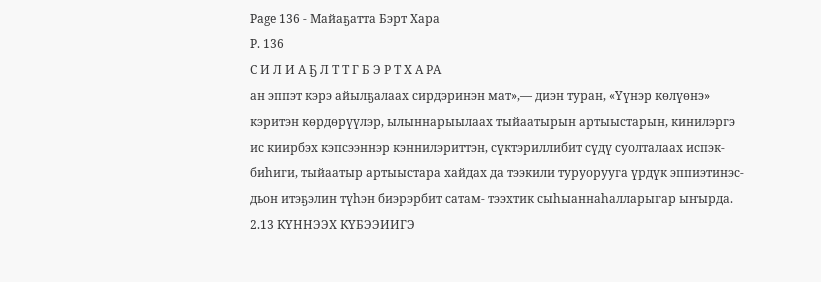Page 136 - Майаҕатта Бэрт Хара
P. 136
С И Л И А Ҕ Л Т Т Г Б Э Р Т Х А РА
ан эппэт кэрэ айылҕалаах сирдэринэн мат»,— диэн туран, «Үүнэр көлүөнэ»
кэритэн көрдөрүүлэр, ылыннарыылаах тыйаатырын артыыстарын, кинилэргэ
ис киирбэх кэпсээннэр кэннилэриттэн, сүктэриллибит сүдү суолталаах испэк-
биһиги, тыйаатыр артыыстара хайдах да тээкили туруорууга үрдүк эппиэтинэс-
дьон итэҕэлин түһэн биэрэрбит сатам- тээхтик сыһыаннаһалларыгар ыҥырда.
2.13 КҮННЭЭХ КҮБЭЭИИГЭ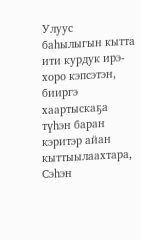Улуус баһылыгын кытта ити курдук ирэ-хоро кэпсэтэн, бииргэ хаартыскаҕа
түһэн баран кэритэр айан кыттыылаахтара, Сэһэн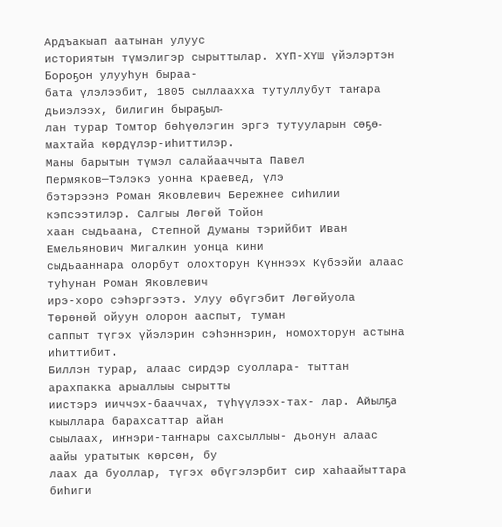Ардъакыап аатынан улуус
историятын түмэлигэр сырыттылар. ХҮП-ХҮШ үйэлэртэн Бороҕон улууһун быраа-
бата үлэлээбит, 1805 сыллаахха тутуллубут таҥара дьиэлээх, билигин быраҕыл-
лан турар Томтор бөһүөлэгин эргэ тутууларын сөҕө-махтайа көрдүлэр-иһиттилэр.
Маны барытын түмэл салайааччыта Павел Пермяков—Тэлэкэ уонна краевед, үлэ
бэтэрээнэ Роман Яковлевич Бережнее сиһилии кэпсээтилэр. Салгыы Лөгөй Тойон
хаан сыдьаана, Степной Думаны тэрийбит Иван Емельянович Мигалкин уонца кини
сыдьааннара олорбут олохторун Күннээх Күбээйи алаас туһунан Роман Яковлевич
ирэ-хоро сэһэргээтэ. Улуу өбүгэбит Лөгөйуола Төрөнөй ойуун олорон ааспыт, туман
саппыт түгэх үйэлэрин сэһэннэрин, номохторун астына иһиттибит.
Биллэн турар, алаас сирдэр суоллара- тыттан арахпакка арыаллыы сырытты
иистэрэ ииччэх-бааччах, түһүүлээх-тах- лар. Айылҕа кыыллара барахсаттар айан
сыылаах, иҥнэри-таҥнары сахсыллыы- дьонун алаас аайы уратытык көрсөн, бу
лаах да буоллар, түгэх өбүгэлэрбит сир хаһаайыттара биһиги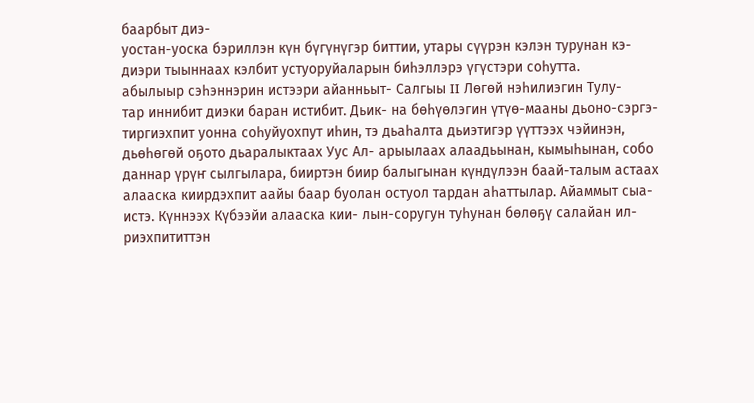баарбыт диэ-
уостан-уоска бэриллэн күн бүгүнүгэр биттии, утары сүүрэн кэлэн турунан кэ-
диэри тыыннаах кэлбит устуоруйаларын биһэллэрэ үгүстэри соһутта.
абылыыр сэһэннэрин истээри айанньыт- Салгыы II Лөгөй нэһилиэгин Тулу-
тар иннибит диэки баран истибит. Дьик- на бөһүөлэгин үтүө-мааны дьоно-сэргэ-
тиргиэхпит уонна соһуйуохпут иһин, тэ дьаһалта дьиэтигэр үүттээх чэйинэн,
дьөһөгөй оҕото дьаралыктаах Уус Ал- арыылаах алаадьынан, кымыһынан, собо
даннар үрүҥ сылгылара, бииртэн биир балыгынан күндүлээн баай-талым астаах
алааска киирдэхпит аайы баар буолан остуол тардан аһаттылар. Айаммыт сыа-
истэ. Күннээх Күбээйи алааска кии- лын-соругун туһунан бөлөҕү салайан ил-
риэхпититтэн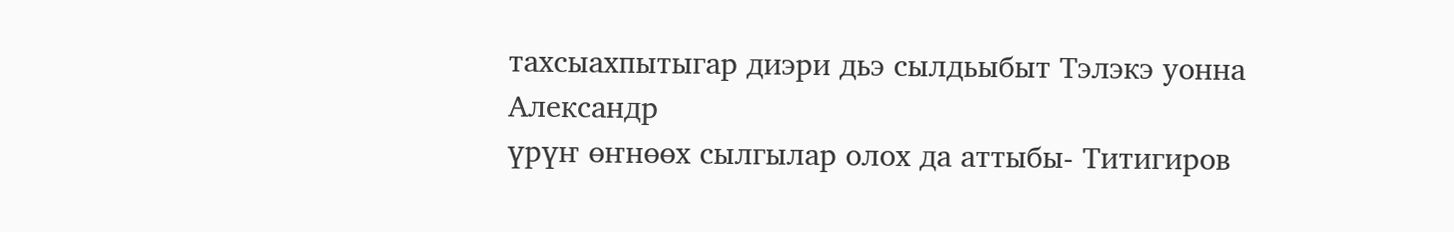тахсыахпытыгар диэри дьэ сылдьыбыт Тэлэкэ уонна Александр
үрүҥ өҥнөөх сылгылар олох да аттыбы- Титигиров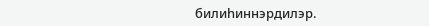билиһиннэрдилэр.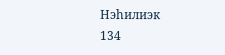Нэһилиэк
134